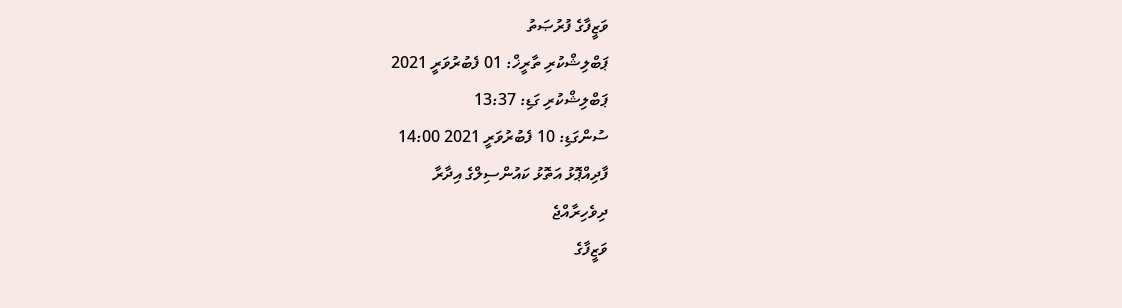ވަޒީފާގެ ފުރުޞަތު
ޕަބްލިޝްކުރި ތާރީޚް: 01 ފެބުރުވަރީ 2021
ޕަބްލިޝްކުރި ގަޑި: 13:37
ސުންގަޑި: 10 ފެބުރުވަރީ 2021 14:00
ފާދިއްޕޮޅު އަތޮޅު ކައުންސިލްގެ އިދާރާ
ދިވެހިރާއްޖެ
ވަޒީފާގެ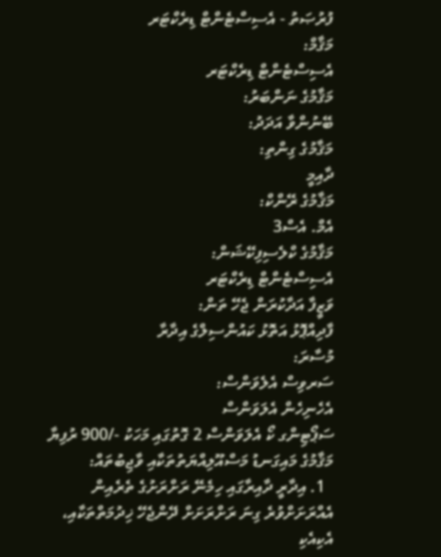ފުރުޞަތު - އެސިސްޓެންޓް ޑިރެކްޓަރ
މަޤާމް:
އެސިސްޓެންޓް ޑިރެކްޓަރ
މަޤާމުގެ ނަންބަރު:
ބޭނުންވާ އަދަދު:
މަޤާމުގެ ގިންތި:
ދާއިމީ
މަޤާމުގެ ރޭންކް:
އެމް. އެސް3
މަޤާމުގެ ކްލެސިފިކޭޝަން:
އެސިސްޓެންޓް ޑިރެކްޓަރ
ވަޒީފާ އަދާކުރަން ޖެހޭ ތަން:
ފާދިއްޕޮޅު އަތޮޅު ކައުންސިލްގެ އިދާރާ
މުސާރަ:
ސަރވިސް އެލެވަންސް:
އެހެނިހެން އެލަވަންސް
ސަޕޯޓިންގ ކޯ އެލަވަންސް 2 ގޮތުގައި މަހަކު -/900 ރުފިޔާ
މަޤާމުގެ މައިގަނޑު މަސްއޫލިއްޔަތުތަކާއި ވާޖިބުތައް:
  1. އިދާރީ ދާއިރާގައި ހިމެނޭ ރަށްރަށުގެ ތެރެއިން އެއްރަށަށްވުރެ ގިނަ ރަށްރަށަށް ދޭންޖެހޭ ޚިދުމަތްތަކާއި، އެކިއެކި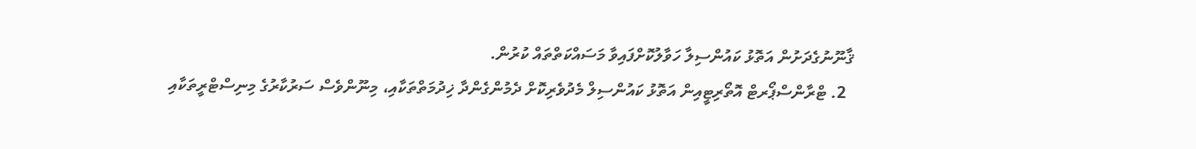ޤާނޫނުގެދަށުން އަތޮޅު ކައުންސިލާ ހަވާލުކޮށްފައިވާ މަސައްކަތްތައް ކުރުން.
  2. ޓްރާންސްޕޯރޓް އޮތޯރިޓީއިން އަތޮޅު ކައުންސިލް މެދުވެރިކޮށް ދެމުންގެންދާ ޚިދުމަތްތަކާއި، މިނޫންވެސް ސަރުކާރުގެ މިނިސްޓްރީތަކާއި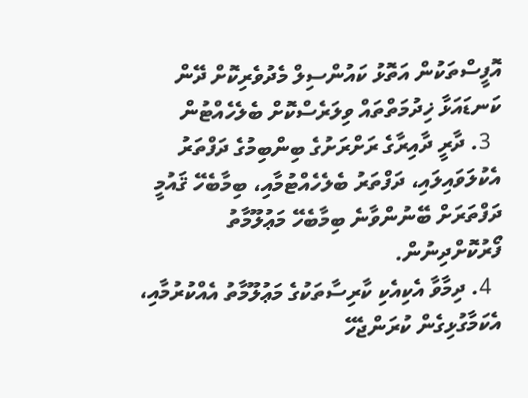އޮފީސްތަކުން އަތޮޅު ކައުންސިލް މެދުވެރިކޮށް ދޭން ކަނޑައަޅާ ޚިދުމަތްތައް ވިލަރެސްކޮށް ބެލެހެއްޓުން
  3. ދާރީ ދާއިރާގެ ރަށްރަށުގެ ބިންބިމުގެ ދަފްތަރު އެކުލަވައިލައި، ދަފްތަރު ބެލެހެއްޓުމާއި، ބިމާބެހޭ ޤައުމީ ދަފްތަރަށް ބޭނުންވާނެ ބިމާބެހޭ މަޢުލޫމާތު ފޯރުކޮށްދިނުން.
  4. ދިމާވާ އެކިއެކި ކާރިސާތަކުގެ މަޢުލޫމާތު އެއްކުރުމާއި، އެކަމާގުޅިގެން ކުރަންޖެހޭ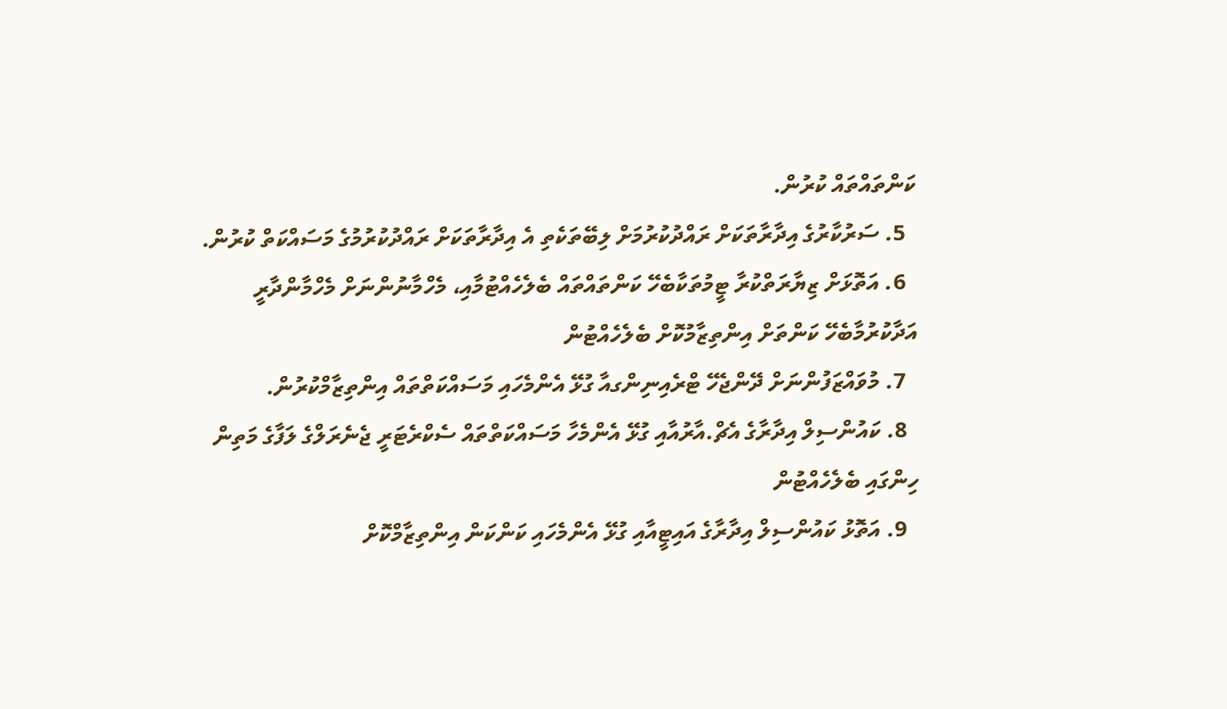ކަންތައްތައް ކުރުން.
  5. ސަރުކާރުގެ އިދާރާތަކަށް ރައްދުކުރުމަށް ލިބޭތަކެތި އެ އިދާރާތަކަށް ރައްދުކުރުމުގެ މަސައްކަތް ކުރުން.
  6. އަތޮޅަށް ޒިޔާރަތްކުރާ ޓީމުތަކާބެހޭ ކަންތައްތައް ބެލެހެއްޓުމާއި، މެހްމާނުންނަށް މެހްމާންދާރީ އަދާކުރުމާބެހޭ ކަންތަށް އިންތިޒާމުކޮށް ބެލެހެއްޓުން
  7. މުވައްޒަފުންނަށް ދޭންޖެހޭ ޓްރެއިނިންގއާ ގުޅޭ އެންމެހައި މަސައްކަތްތައް އިންތިޒާމްކުރުން.
  8. ކައުންސިލް އިދާރާގެ އެޗް.އާރުއާއި ގުޅޭ އެންމެހާ މަސައްކަތްތައް ސެކްރެޓަރީ ޖެނެރަލްގެ ލަފާގެ މަތިން ހިންގައި ބެލެހެއްޓުން
  9. އަތޮޅު ކައުންސިލް އިދާރާގެ އައިޓީއާއި ގުޅޭ އެންމެހައި ކަންކަން އިންތިޒާމްކޮށް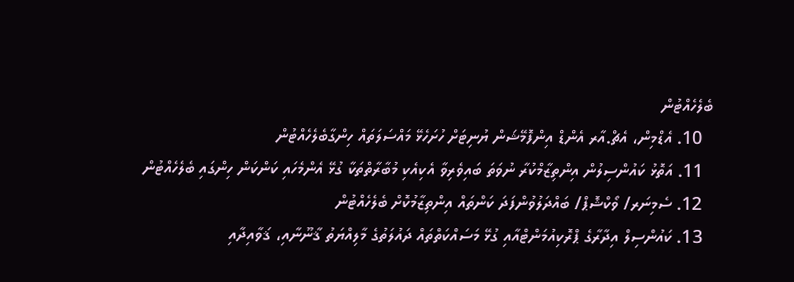ބެލެހެއްޓުން
  10. އެޑްމިން، އެޗް.އާރ އެންޑް އިންފޮމޭޝަން ޔުނިޓަށް ހުށަހެޅޭ މައްސަލަތައް ހިންގާބެލެހެއްޓުން
  11. އަތޮޅު ކައުންސިލުން އިންތިޒާމްކުރާ ނުވަތަ ބައިވެރިވާ އެކިއެކި މުބާރާތްތަކާ ގުޅޭ އެންމެހައި ކަންކަން ހިންގައި ބެލެހެއްޓުން
  12. ސެމިނަރ/ ވޯކްޝޮޕް/ ބައްދަލުވުންފަދަ ކަންތައް އިންތިޒާމުކޮށް ބެލެހެއްޓުން
  13. ކައުންސިލް އިދާރާގެ ޕްރޮކިއުމަންޓްއާއި ގުޅޭ މަސައްކަތްތައް ދައުލަތުގެ މާލިއްޔަތު ޤާނޫނާއި، ޤަވާއިދާއި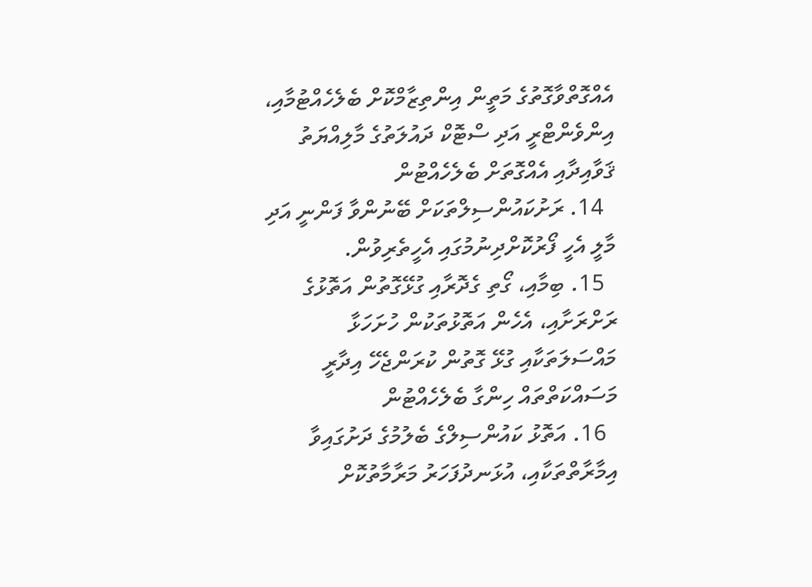އެއްގޮތްވާގޮތުގެ މަތީން އިންތިޒާމްކޮށް ބެލެހެއްޓުމާއި، އިންވެންޓްރީ އަދި ސްޓޮކް ދައުލަތުގެ މާލިއްޔަތު ޤަވާއިދާއި އެއްގޮތަށް ބެލެހެއްޓުން
  14. ރަށުކައުންސިލްތަކަށް ބޭނުންވާ ފަންނީ އަދި މާލީ އެހީ ފޯރުކޮށްދިނުމުގައި އެހީތެރިވުން.
  15. ބިމާއި، ގޯތި ގެދޮރާއި ގުޅޭގޮތުން އަތޮޅުގެ ރަށްރަށާއި، އެހެން އަތޮޅުތަކުން ހުށަހަޅާ މައްސަލަތަކާއި ގުޅޭ ގޮތުން ކުރަންޖެހޭ އިދާރީ މަސައްކަތްތައް ހިންގާ ބެލެހެއްޓުން
  16. އަތޮޅު ކައުންސިލްގެ ބެލުމުގެ ދަށުގައިވާ އިމާރާތްތަކާއި، އުޅަނދުފަހަރު މަރާމާތުކޮށް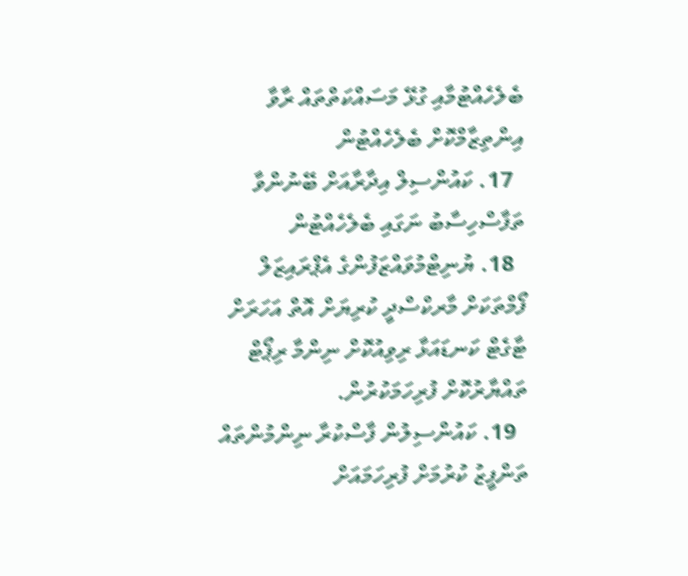ބެލެހެއްޓުމާއި ގުޅޭ މަސައްކަތްތައް ރާވާ އިންތިޒާމްކޮށް ބެލެހެއްޓުން
  17. ކައުންސިލް އިދާރާއަށް ބޭނުންވާ ތަފާސްހިސާބު ނަގައި ބެލެހެއްޓުން
  18. ޔުނިޓްމުވައްޒަފުންގެ އެޕްރައިޒަލް ފޯމްތަކަށް މާރކްސްދީ ކުރިޔަށް އޮތް އަހަރަށް ޓާގެޓް ކަނޑައަޅާ ރިވިއުކޮށް ނިންމާ ރިޕޯޓް ތައްޔާރުކޮށް ފުރިހަމަކުރުން.
  19. ކައުންސިލުން ފާސްކުރާ ނިންމުންތައް ތަންފީޒު ކުރުމަށް ފުރިހަމައަށް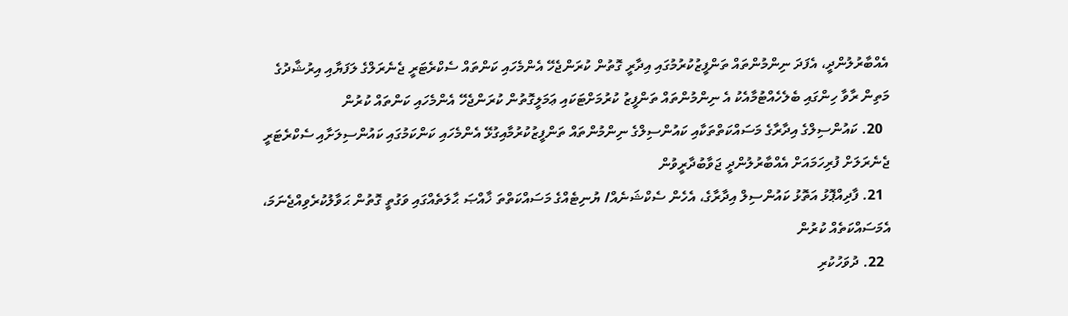އެއްބާރުލުންދީ، އެފަދަ ނިންމުންތައް ތަންފީޒުކުރުމުގައި އިދާރީ ގޮތުން ކުރަންޖެހޭ އެންމެހައި ކަންތައް ސެކްރެޓަރީ ޖެނެރަލްގެ ލަފަޔާއި އިރުޝާދުގެ މަތިން ރާވާ ހިންގައި ބެލެހެއްޓުމާއެކު އެ ނިންމުންތައް ތަންފީޒު ކުރުމަށްޓަކައި ޢަމަލީގޮތުން ކުރަންޖެހޭ އެންމެހައި ކަންތައް ކުރުން
  20. ކައުންސިލްގެ އިދާރާގެ މަސައްކަތްތަކާއި ކައުންސިލްގެ ނިންމުންތައް ތަންފީޒުކުރުމާއިގުޅޭ އެންމެހައި ކަންކަމުގައި ކައުންސިލަށާއި ސެކްރެޓަރީ ޖެނެރަލަށް ފުރިހަމައަށް އެއްބާރުލުންދީ ޖަވާބުދާރީވުން
  21. ފާދިއްޕޮޅު އަތޮޅު ކައުންސިލް އިދާރާގެ، އެހެން ސެކްޝަނެއް/ ޔުނިޓެއްގެ މަސައްކަތްތަ ޚާއްޞަ ޙާލަތެއްގައި ވަގުތީ ގޮތުން ޙަވާލުކުރެވިއްޖެނަމަ، އެމަސައްކަތެއް ކުރުން
  22. ދުވަހުކުރި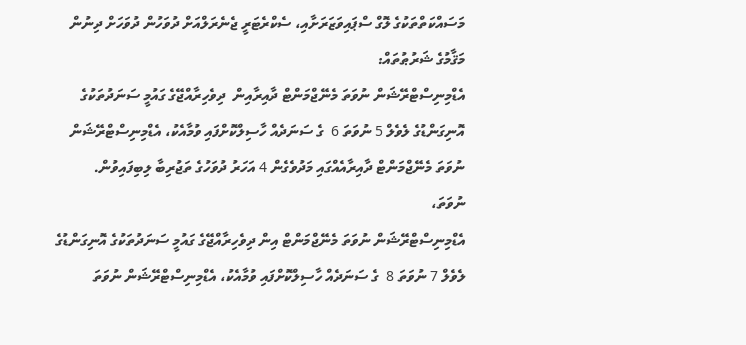މަސައްކަތްތަކުގެ ލޮގް ސްޕައިވަޒަރަށާއި، ސެކްރެޓަރީ ޖެނެރަލްއަށް ދުވަހުން ދުވަހަށް ދިނުން
މަޤާމުގެ ޝަރުޠުތައް:
އެޑްމިނިސްޓްރޭޝަން ނުވަތަ މެނޭޖްމަންޓް ދާއިރާއިން  ދިވެހިރާއްޖޭގެ ގައުމީ ސަނަދުތަކުގެ އޮނިގަންޑުގެ ލެވެލް 5 ނުވަތަ 6  ގެ ސަނަދެއް ހާސިލްކޮށްފައި ވުމާއެކު، އެޑްމިނިސްޓްރޭޝަން ނުވަތަ މެނޭޖްމަންޓް ދާއިރާއެއްގައި މަދުވެގެން 4 އަހަރު ދުވަހުގެ ތަޖުރިބާ ލިބިފައިވުން.
ނުވަތަ،
އެޑްމިނިސްޓްރޭޝަން ނުވަތަ މެނޭޖްމަންޓް އިން ދިވެހިރާއްޖޭގެ ގައުމީ ސަނަދުތަކުގެ އޮނިގަންޑުގެ ލެވެލް 7 ނުވަތަ 8  ގެ ސަނަދެއް ހާސިލްކޮށްފައި ވުމާއެކު، އެޑްމިނިސްޓްރޭޝަން ނުވަތަ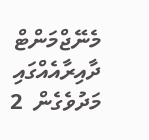މެނޭޖްމަންޓް ދާއިރާއެއްގައި  މަދުވެގެން  2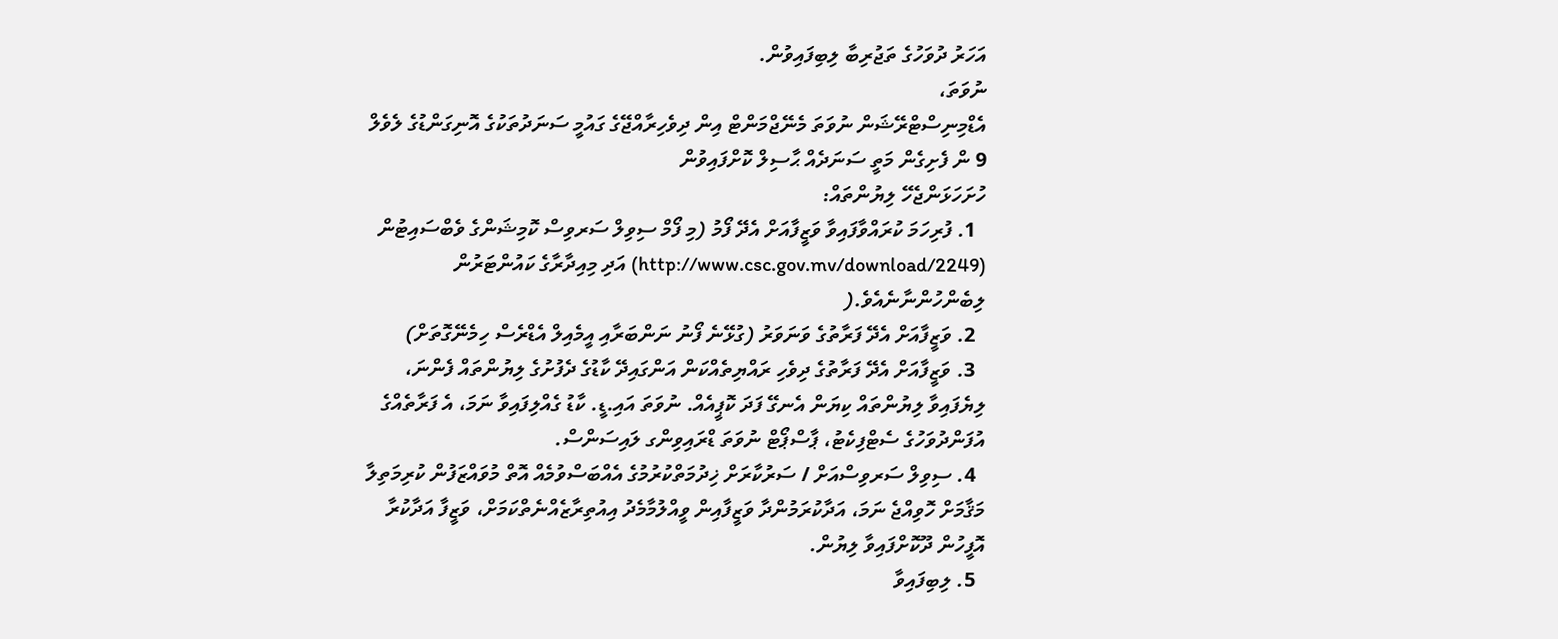އަހަރު ދުވަހުގެ ތަޖުރިބާ ލިބިފައިވުން.
ނުވަތަ،
އެޑްމިނިސްޓްރޭޝަން ނުވަތަ މެނޭޖްމަންޓް އިން ދިވެހިރާއްޖޭގެ ގައުމީ ސަނަދުތަކުގެ އޮނިގަންޑުގެ ލެވެލް 9 ން ފެށިގެން މަތީ ސަނަދެއް ޙާސިލް ކޮށްފައިވުން
ހުށަހަޅަންޖެހޭ ލިޔުންތައް:
  1. ފުރިހަމަ ކުރައްވާފައިވާ ވަޒީފާއަށް އެދޭ ފޯމު (މި ފޯމް ސިވިލް ސަރވިސް ކޮމިޝަންގެ ވެބްސައިޓުން (http://www.csc.gov.mv/download/2249) އަދި މިއިދާރާގެ ކައުންޓަރުން ލިބެންހުންނާނެއެވެ.(
  2. ވަޒީފާއަށް އެދޭ ފަރާތުގެ ވަނަވަރު (ގުޅޭނެ ފޯނު ނަންބަރާއި އީމެއިލް އެޑްރެސް ހިމެނޭގޮތަށް)
  3. ވަޒީފާއަށް އެދޭ ފަރާތުގެ ދިވެހި ރައްޔިތެއްކަން އަންގައިދޭ ކާޑުގެ ދެފުށުގެ ލިޔުންތައް ފެންނަ، ލިޔެފައިވާ ލިޔުންތައް ކިޔަން އެނގޭ ފަދަ ކޮޕީއެއް. ނުވަތަ އައި.ޑީ. ކާޑު ގެއްލިފައިވާ ނަމަ، އެ ފަރާތެއްގެ އުފަންދުވަހުގެ ސެޓްފިކެޓު، ޕާސްޕޯޓް ނުވަތަ ޑްރައިވިންގ ލައިސަންސް.
  4. ސިވިލް ސަރވިސްއަށް / ސަރުކާރަށް ޚިދުމަތްކުރުމުގެ އެއްބަސްވުމެއް އޮތް މުވައްޒަފުން ކުރިމަތިލާ މަޤާމަށް ހޮވިއްޖެ ނަމަ، އަދާކުރަމުންދާ ވަޒީފާއިން ވީއްލުމާމެދު އިއުތިރާޒެއްނެތްކަމަށް، ވަޒީފާ އަދާކުރާ އޮފީހުން ދޫކޮށްފައިވާ ލިޔުން.
  5. ލިބިފައިވާ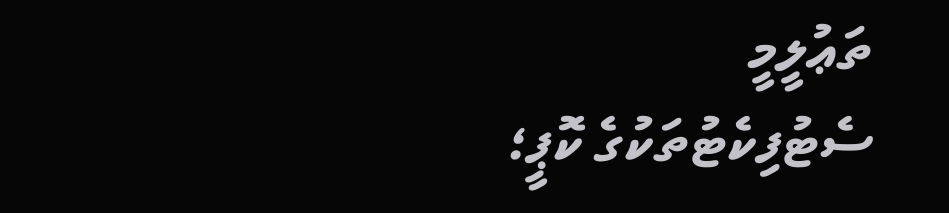ތަޢުލީމީ ސެޓުފިކެޓުތަކުގެ ކޮޕީ؛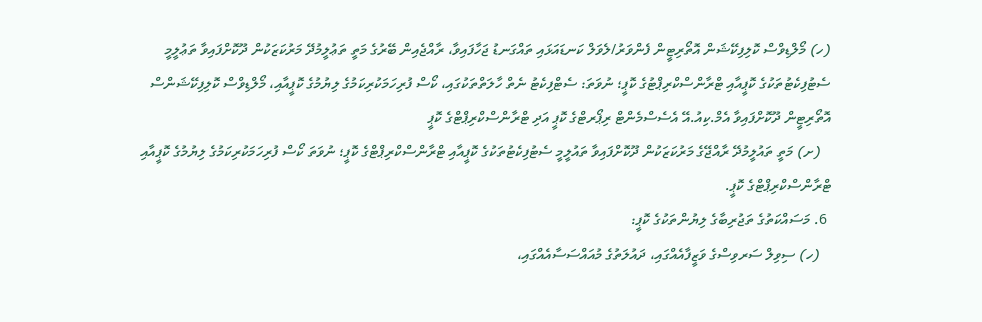(ހ) މޯލްޑިވްސް ކޮލިފިކޭޝަން އޮތޯރިޓީން ފެންވަރު/ލެވަލް ކަނޑައަޅައި ތައްގަނޑު ޖަހާފައިވާ، ރާއްޖެއިން ބޭރުގެ މަތީ ތަޢުލީމުދޭ މަރުކަޒަކުން ދޫކޮށްފައިވާ ތަޢުލީމީ ސެޓުފިކެޓުތަކުގެ ކޮޕީއާއި ޓްރާންސްކްރިޕްޓުގެ ކޮޕީ؛ ނުވަތަ: ސެޓްފިކެޓު ނެތް ހާލަތްތަކުގައި، ކޯސް ފުރިހަމަކުރިކަމުގެ ލިޔުމުގެ ކޮޕީއާއި، މޯލްޑިވްސް ކޮލިފިކޭޝަންސް އޮތޯރިޓީން ދޫކޮށްފައިވާ އެމް.ކިއު.އޭ އެސެސްމެންޓް ރިޕޯރޓްގެ ކޮޕީ އަދި ޓްރާންސްކްރިޕްޓްގެ ކޮޕީ
   (ށ) މަތީ ތައުލީމުދޭ ރާއްޖޭގެ މަރުކަޒަކުން ދޫކޮށްފައިވާ ތައުލީމީ ސެޓުފިކެޓުތަކުގެ ކޮޕީއާއި ޓްރާންސްކްރިޕްޓްގެ ކޮޕީ؛ ނުވަތަ ކޯސް ފުރިހަމަކުރިކަމުގެ ލިޔުމުގެ ކޮޕީއާއި ޓްރާންސްކްރިޕްޓްގެ ކޮޕީ.
 6. މަސައްކަތުގެ ތަޖުރިބާގެ ލިޔުންތަކުގެ ކޮޕީ:
   (ހ) ސިވިލް ސަރވިސްގެ ވަޒީފާއެއްގައި، ދައުލަތުގެ މުއައްސަސާއެއްގައި،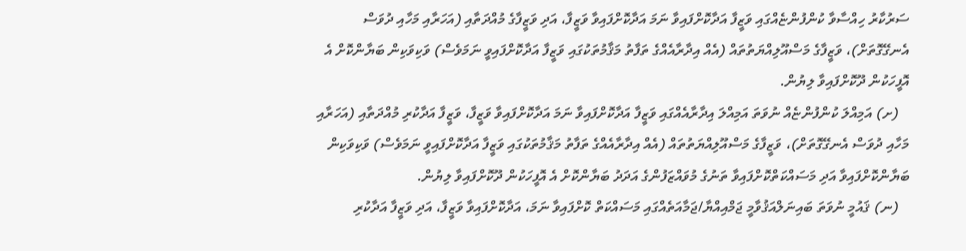ސަރުކާރު ހިއްސާވާ ކުންފުންޏެއްގައި ވަޒީފާ އަދާކޮށްފައިވާ ނަމަ އަދާކޮށްފައިވާ ވަޒީފާ، އަދި ވަޒީފާގެ މުއްދަތާއި (އަހަރާއި މަހާއި ދުވަސް އެނގޭގޮތަށް)، ވަޒީފާގެ މަސްއޫލިއްޔަތުތައް (އެއް އިދާރާއެއްގެ ތަފާތު މަޤާމުތަކުގައި ވަޒީފާ އަދާކޮށްފައިވީ ނަމަވެސް) ވަކިވަކިން ބަޔާންކޮށް އެ އޮފީހަކުން ދޫކޮށްފައިވާ ލިޔުން.
   (ށ) އަމިއްލަ ކުންފުންޏެއް ނުވަތަ އަމިއްލަ އިދާރާއެއްގައި ވަޒީފާ އަދާކޮށްފައިވާ ނަމަ އަދާކޮށްފައިވާ ވަޒީފާ، ވަޒީފާ އަދާކުރި މުއްދަތާއި (އަހަރާއި މަހާއި ދުވަސް އެނގޭގޮތަށް)، ވަޒީފާގެ މަސްއޫލިއްޔަތުތައް (އެއް އިދާރާއެއްގެ ތަފާތު މަޤާމުތަކުގައި ވަޒީފާ އަދާކޮށްފައިވީ ނަމަވެސް) ވަކިވަކިން ބަޔާންކޮށްފައިވާ އަދި މަސައްކަތްކޮށްފައިވާ ތަނުގެ މުވައްޒަފުންގެ އަދަދު ބަޔާންކޮށް އެ އޮފީހަކުން ދޫކޮށްފައިވާ ލިޔުން.
   (ނ) ޤައުމީ ނުވަތަ ބައިނަލްއަޤުވާމީ ޖަމްއިއްޔާ/ޖަމާއަތެއްގައި މަސައްކަތް ކޮށްފައިވާ ނަމަ، އަދާކޮށްފައިވާ ވަޒީފާ، އަދި ވަޒީފާ އަދާކުރި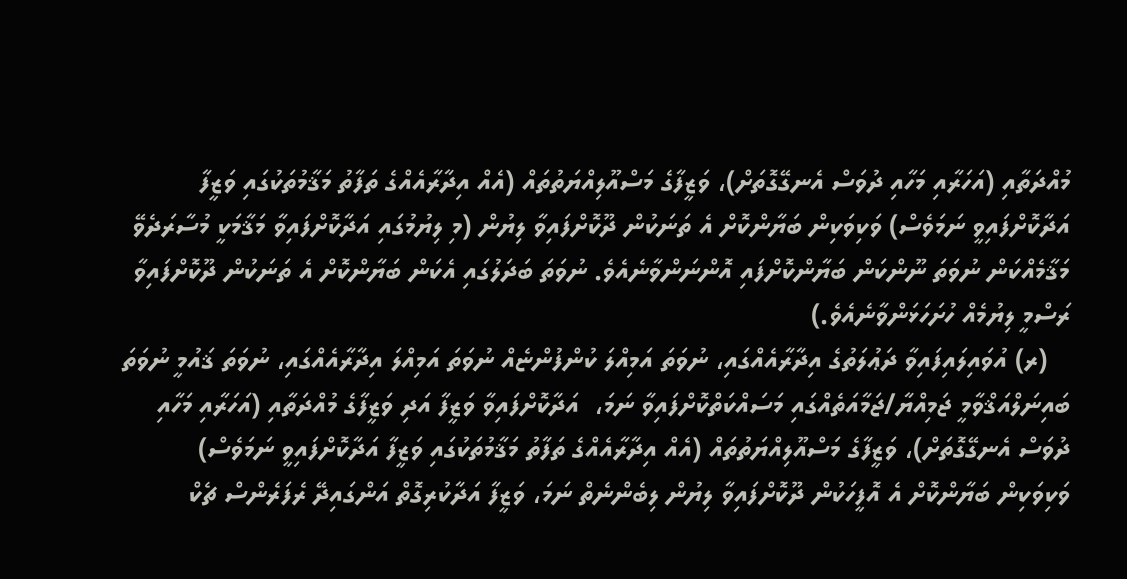މުއްދަތާއި (އަހަރާއި މަހާއި ދުވަސް އެނގޭގޮތަށް)، ވަޒީފާގެ މަސްއޫލިއްޔަތުތައް (އެއް އިދާރާއެއްގެ ތަފާތު މަޤާމުތަކުގައި ވަޒީފާ އަދާކޮށްފައިވީ ނަމަވެސް) ވަކިވަކިން ބަޔާންކޮށް އެ ތަނަކުން ދޫކޮށްފައިވާ ލިޔުން (މި ލިޔުމުގައި އަދާކޮށްފައިވާ މަޤާމަކީ މުސާރަދެވޭ މަޤާމެއްކަން ނުވަތަ ނޫންކަން ބަޔާންކޮށްފައި އޮންނަންވާނެއެވެ. ނުވަތަ ބަދަލުގައި އެކަން ބަޔާންކޮށް އެ ތަނަކުން ދޫކޮށްފައިވާ ރަސްމީ ލިޔުމެއް ހުށަހަޅަންވާނެއެވެ.)
   (ރ) އުވައިލައިފައިވާ ދަޢުލަތުގެ އިދާރާއެއްގައި، ނުވަތަ އަމިއްލަ ކުންފުންޏެއް ނުވަތަ އަމިއްލަ އިދާރާއެއްގައި، ނުވަތަ ޤައުމީ ނުވަތަ ބައިނަލްއަޤްވާމީ ޖަމިއްޔާ/ޖަމާއަތެއްގައި މަސައްކަތްކޮށްފައިވާ ނަމަ،  އަދާކޮށްފައިވާ ވަޒީފާ އަދި ވަޒީފާގެ މުއްދަތާއި (އަހަރާއި މަހާއި ދުވަސް އެނގޭގޮތަށް)، ވަޒީފާގެ މަސްއޫލިއްޔަތުތައް (އެއް އިދާރާއެއްގެ ތަފާތު މަޤާމުތަކުގައި ވަޒީފާ އަދާކޮށްފައިވީ ނަމަވެސް) ވަކިވަކިން ބަޔާންކޮށް އެ އޮފީހަކުން ދޫކޮށްފައިވާ ލިޔުން ލިބެންނެތް ނަމަ، ވަޒީފާ އަދާކުރިގޮތް އަންގައިދޭ ރެފަރެންސް ޗެކް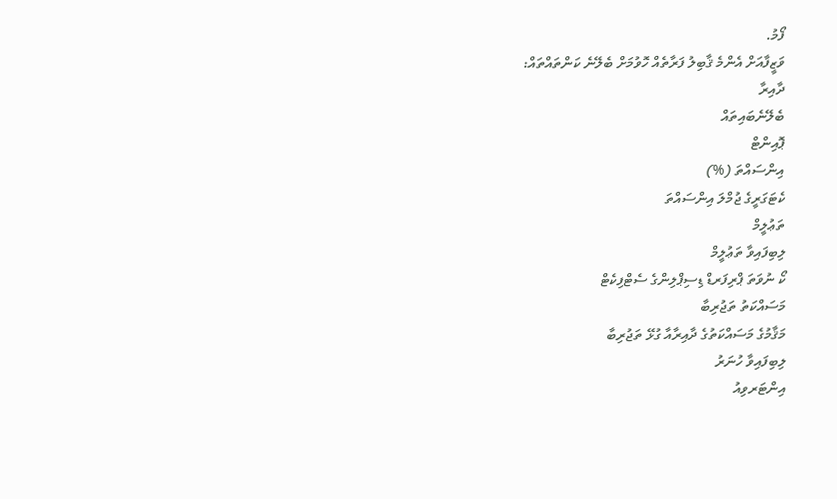ފޯމު.
ވަޒީފާއަށް އެންމެ ޤާބިލު ފަރާތެއް ހޮވުމަށް ބެލޭނެ ކަންތައްތައް:
ދާއިރާ
ބެލޭނެބައިތައް
ޕޮއިންޓް
އިންސައްތަ (%)
ކެޓަގަރީގެ ޖުމްލަ އިންސައްތަ
ތަޢުލީމް
ލިބިފައިވާ ތަޢުލީމް
ކޯ ނުވަތަ ޕްރިފަރޑް ޑިސިޕްލިންގެ ސެޓްފިކެޓް
މަސައްކަތު ތަޖުރިބާ
މަޤާމުގެ މަސައްކަތުގެ ދާއިރާއާ ގުޅޭ ތަޖުރިބާ
ލިބިފައިވާ ހުނަރު
އިންޓަރވިއު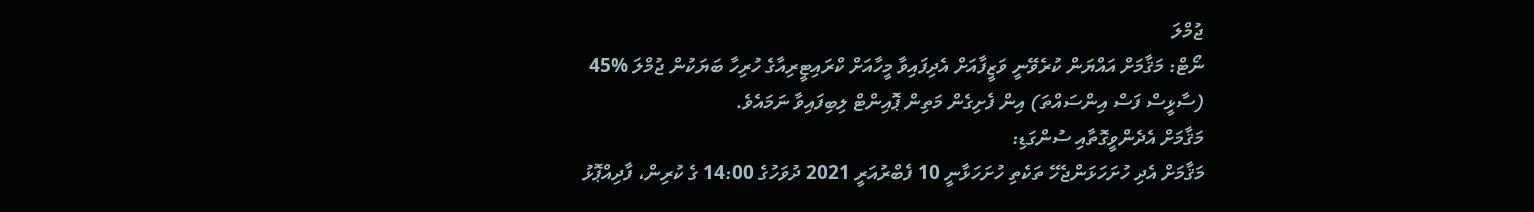ޖުމްލަ
ނޯޓް: މަޤާމަށް އައްޔަން ކުރެވޭނީ ވަޒީފާއަށް އެދިފައިވާ މީހާއަށް ކްރައިޓީރިއާގެ ހުރިހާ ބަޔަކުން ޖުމްލަ %45 (ސާޅީސް ފަސް އިންސައްތަ) އިން ފެށިގެން މަތިން ޕޮއިންޓް ލިބިފައިވާ ނަމައެވެ.
މަޤާމަށް އެދެންވީގޮތާއި ސުންގަޑި:
މަޤާމަށް އެދި ހުށަހަޅަންޖެހޭ ތަކެތި ހުށަހަޅާނީ 10 ފެބްރުއަރީ 2021 ދުވަހުގެ 14:00 ގެ ކުރިން، ފާދިއްޕޮޅު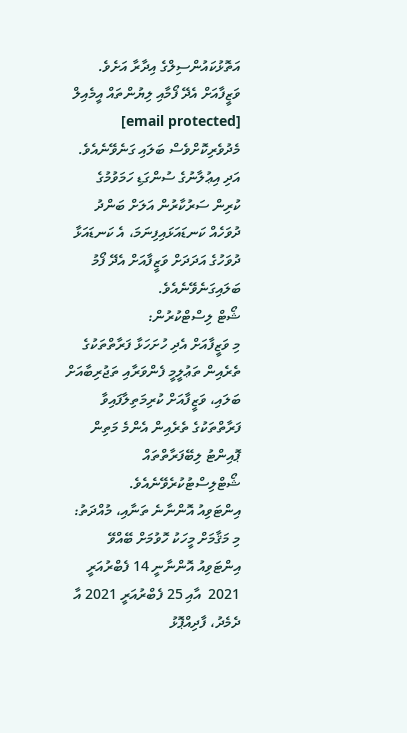އަތޮޅުކައުންސިލްގެ އިދާރާ އަށެވެ. ވަޒީފާއަށް އެދޭ ފޯމާއި ލިޔުންތައް އީމެއިލް [email protected] މެދުވެރިކޮށްވެސް ބަލައި ގަނެވޭނެއެވެ. އަދި އިޢުލާނުގެ ސުންގަޑި ހަމަވުމުގެ  ކުރިން ސަރުކާރުން އަލަށް ބަންދު ދުވަހެއް ކަނޑައަޅައިފިނަމަ، އެ ކަނޑައަޅާ ދުވަހުގެ އަދަދަށް ވަޒީފާއަށް އެދޭ ފޯމު ބަލައިގަނެވޭނެއެވެ.
ޝޯޓް ލިސްޓްކުރުން:
މި ވަޒީފާއަށް އެދި ހުށަހަޅާ ފަރާތްތަކުގެ ތެރެއިން ތަޢުލީމީ ފެންވަރާއި ތަޖުރިބާއަށް ބަލައި، ވަޒީފާއަށް ކުރިމަތިލާފައިވާ ފަރާތްތަކުގެ ތެރެއިން އެންމެ މަތިން ޕޮއިންޓު ލިބޭފަރާތްތައް ޝޯޓްލިސްޓުކުރެވޭނެއެވެ.
އިންޓަވިއު އޮންނާނެ ތަނާއި، މުއްދަތު:
މި މަޤާމަށް މީހަކު ހޮވުމަށް ބޭއްވޭ އިންޓަވިއު އޮންނާނީ 14 ފެބްރުއަރީ 2021  އާއި 25 ފެބްރުއަރީ 2021 އާ ދެމެދު، ފާދިއްޕޮޅު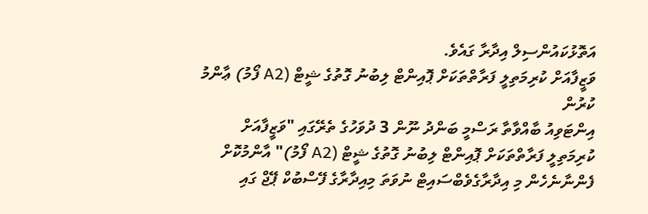އަތޮޅުކައުންސިލް އިދާރާ ގައެވެ.
ވަޒީފާއަށް ކުރިމަތިލީ ފަރާތްތަކަށް ޕޮއިންޓް ލިބުނު ގޮތުގެ ޝީޓް (A2 ފޯމު) ޢާންމު ކުރުން
އިންޓަވިއު ބާއްވާތާ ރަސްމީ ބަންދު ނޫން 3 ދުވަހުގެ ތެރޭގައި "ވަޒީފާއަށް ކުރިމަތިލީ ފަރާތްތަކަށް ޕޮއިންޓް ލިބުނު ގޮތުގެ ޝީޓް (A2 ފޯމު)" އާންމުކޮށް ފެންނާނެހެން މި އިދާރާގެވެބްސައިޓް ނުވަތަ މިއިދާރާގެ ފޭސްބުކް ޕޭޖް ގައި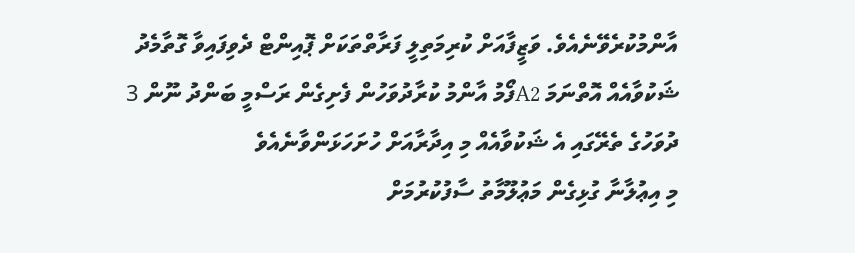އާންމުކުރެވޭނެއެވެ. ވަޒީފާއަށް ކުރިމަތިލީ ފަރާތްތަކަށް ޕޮއިންޓް ދެވިފައިވާ ގޮތާމެދު ޝަކުވާއެއް އޮތްނަމަ A2ފޯމު އާންމު ކުރާދުވަހުން ފެށިގެން ރަސްމީ ބަންދު ނޫން 3 ދުވަހުގެ ތެރޭގައި އެ ޝަކުވާއެއް މި އިދާރާއަށް ހުށަހަޅަންވާނެއެވެ
މި އިޢުލާނާ ގުޅިގެން މަޢުލޫމާތު ސާފުކުރުމަށް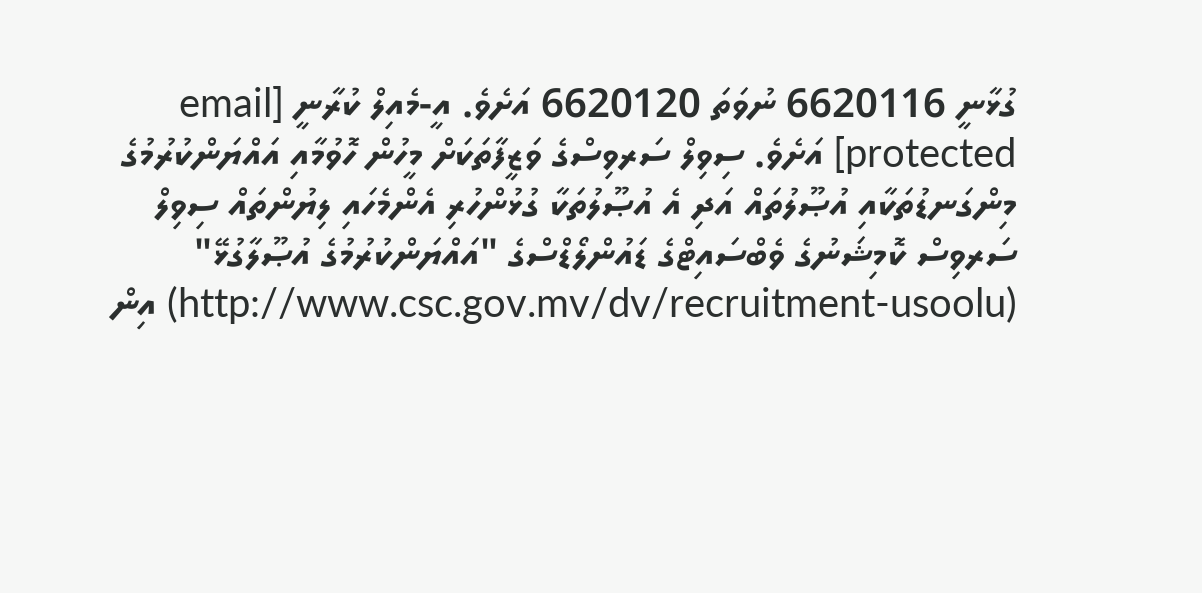ގުޅާނީ 6620116 ނުވަތަ 6620120 އަށެވެ. އީ-މެއިލް ކުރާނީ [email protected] އަށެވެ. ސިވިލް ސަރވިސްގެ ވަޒީފާތަކަށް މީހުން ހޮވުމާއި އައްޔަންކުރުމުގެ މިންގަނޑުތަކާއި އުޞޫލުތައް އަދި އެ އުޞޫލުތަކާ ގުޅުންހުރި އެންމެހައި ލިޔުންތައް ސިވިލް ސަރވިސް ކޮމިޝަނުގެ ވެބްސައިޓްގެ ޑައުންލޯޑްސްގެ "އައްޔަންކުރުމުގެ އުޞޫލާގުޅޭ" (http://www.csc.gov.mv/dv/recruitment-usoolu) އިން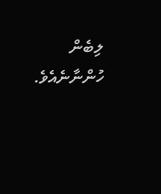ލިބެން ހުންނާނެއެވެ.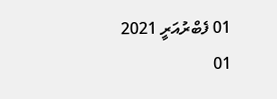01 ފެބްރުއަރީ 2021
01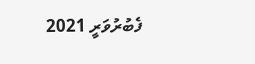ފެބުރުވަރީ 2021